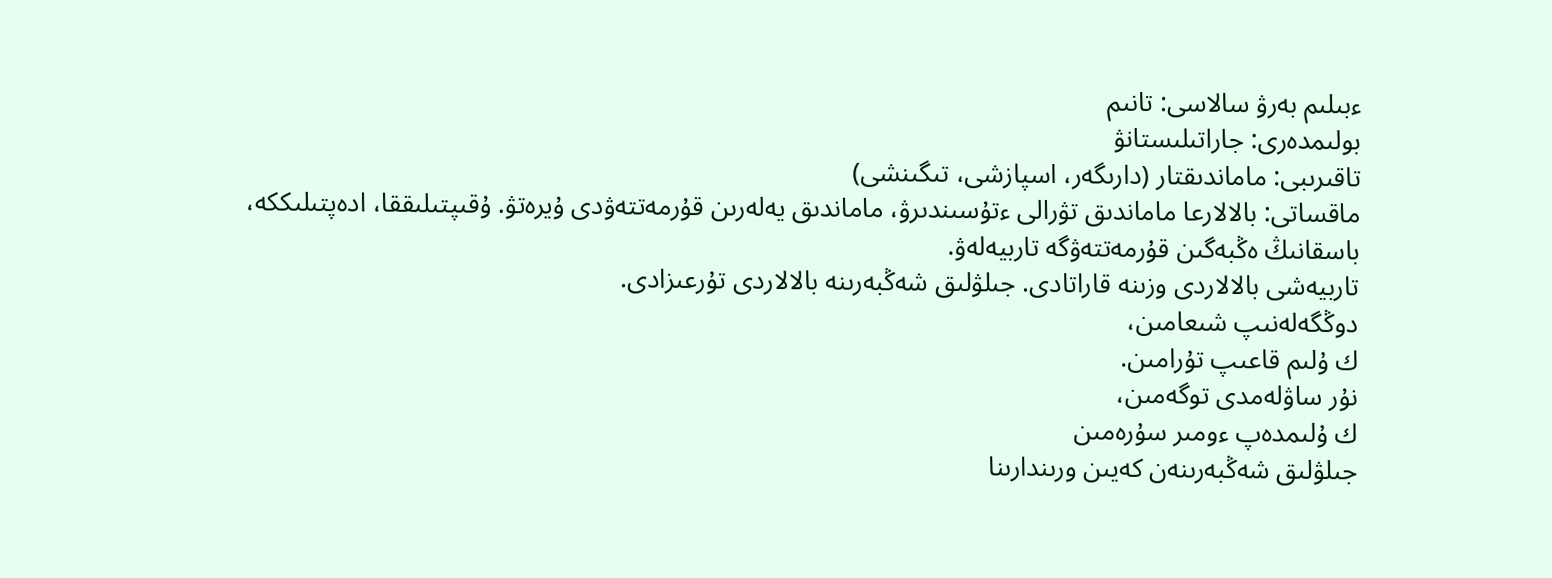ءبىلىم بەرۋ سالاسى: تانىم
بولىمدەرى: جاراتىلىستانۋ
تاقىرىبى: ماماندىقتار (دارىگەر، اسپازشى، تىگىنشى)
ماقساتى: بالالارعا ماماندىق تۋرالى ءتۇسىندىرۋ، ماماندىق يەلەرىن قۇرمەتتەۋدى ۇيرەتۋ. ۇقىپتىلىققا، ادەپتىلىككە، باسقانىڭ ەڭبەگىن قۇرمەتتەۋگە تاربيەلەۋ.
تاربيەشى بالالاردى وزىنە قاراتادى. جىلۋلىق شەڭبەرىنە بالالاردى تۇرعىزادى.
دوڭگەلەنىپ شىعامىن،
ك ۇلىم قاعىپ تۇرامىن.
نۇر ساۋلەمدى توگەمىن،
ك ۇلىمدەپ ءومىر سۇرەمىن
جىلۋلىق شەڭبەرىنەن كەيىن ورىندارىنا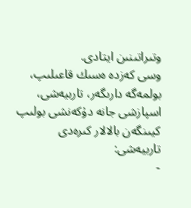وتىراتىنىن ايتادى.
وسى كەزدە ەسىك قاعىلىپ، بولمەگە دارىگەر، تاربيەشى، اسپازشى جانە دۇكەنشى بولىپ كيىنگەن بالالار كىرەدى
تاربيەشى:
-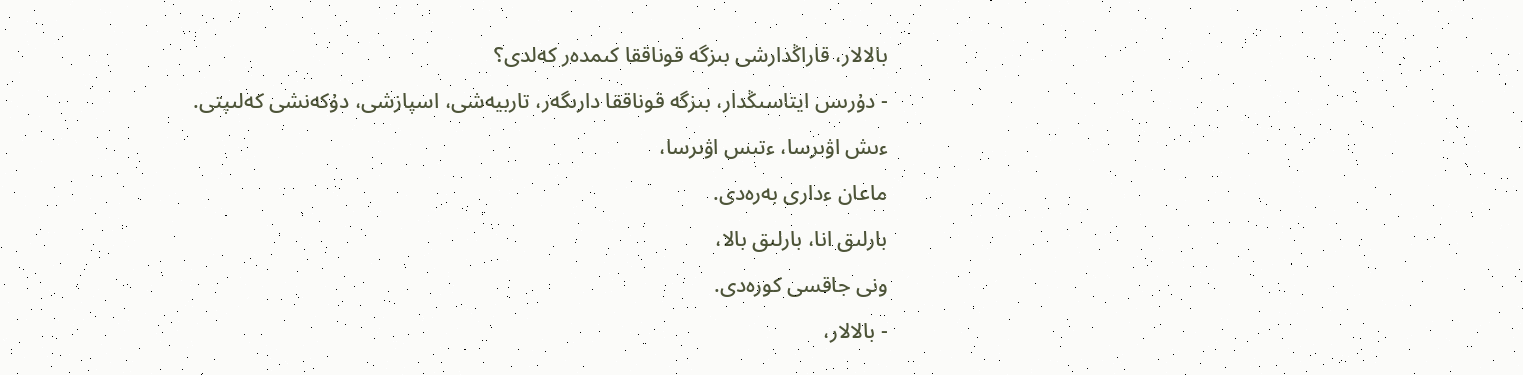بالالار، قاراڭدارشى بىزگە قوناققا كىمدەر كەلدى؟
- دۇرىس ايتاسىڭدار، بىزگە قوناققا دارىگەر، تاربيەشى، اسپازشى، دۇكەنشى كەلىپتى.
ءىش اۋىرسا، ءتىس اۋىرسا،
ماعان ءدارى بەرەدى.
بارلىق انا، بارلىق بالا،
ونى جاقسى كورەدى.
- بالالار،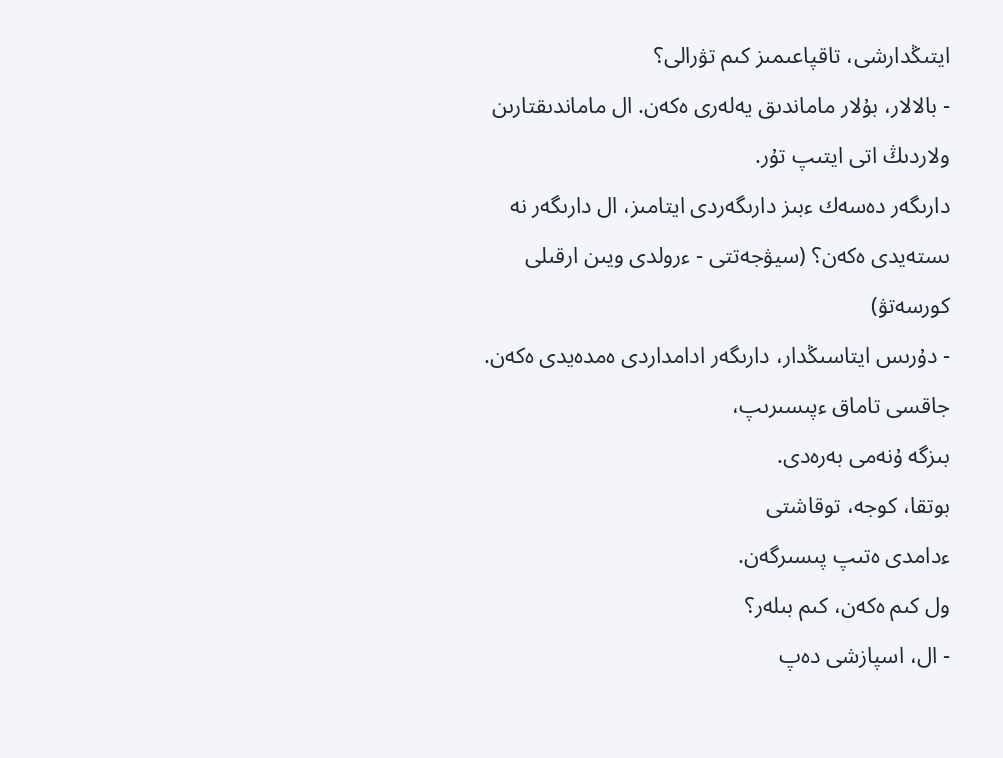ايتىڭدارشى، تاقپاعىمىز كىم تۋرالى؟
- بالالار، بۇلار ماماندىق يەلەرى ەكەن. ال ماماندىقتارىن ولاردىڭ اتى ايتىپ تۇر.
دارىگەر دەسەك ءبىز دارىگەردى ايتامىز، ال دارىگەر نە ىستەيدى ەكەن؟ (سيۋجەتتى - ءرولدى ويىن ارقىلى كورسەتۋ)
- دۇرىس ايتاسىڭدار، دارىگەر ادامداردى ەمدەيدى ەكەن.
جاقسى تاماق ءپىسىرىپ،
بىزگە ۇنەمى بەرەدى.
بوتقا، كوجە، توقاشتى
ءدامدى ەتىپ پىسىرگەن.
ول كىم ەكەن، كىم بىلەر؟
- ال، اسپازشى دەپ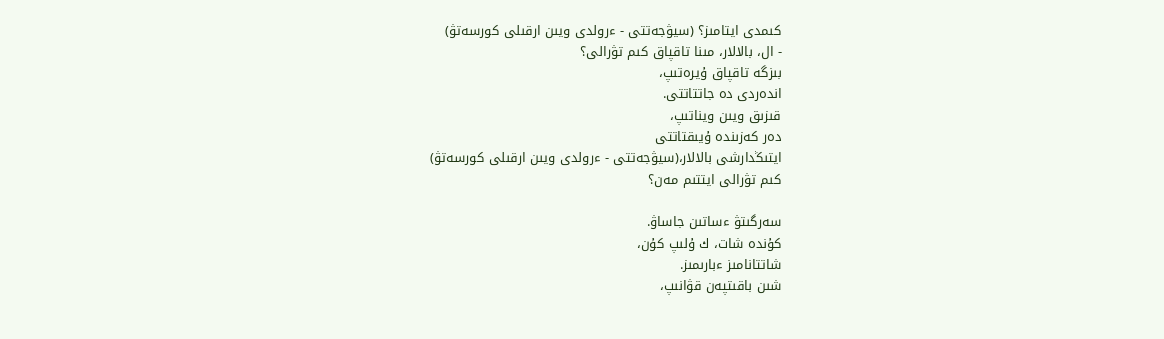كىمدى ايتامىز؟ (سيۋجەتتى - ءرولدى ويىن ارقىلى كورسەتۋ)
- ال، بالالار، مىنا تاقپاق كىم تۋرالى؟
بىزگە تاقپاق ۇيرەتىپ،
اندەردى دە جاتتاتتى.
قىزىق ويىن ويناتىپ،
دەر كەزىندە ۇيىقتاتتى
ايتىڭدارشى بالالار،(سيۋجەتتى - ءرولدى ويىن ارقىلى كورسەتۋ)
كىم تۋرالى ايتتىم مەن؟

سەرگىتۋ ءساتىن جاساۋ.
كۇندە شات، ك ۇلىپ كۇن،
شاتتانامىز ءبارىمىز.
شىن باقىتپەن قۋانىپ،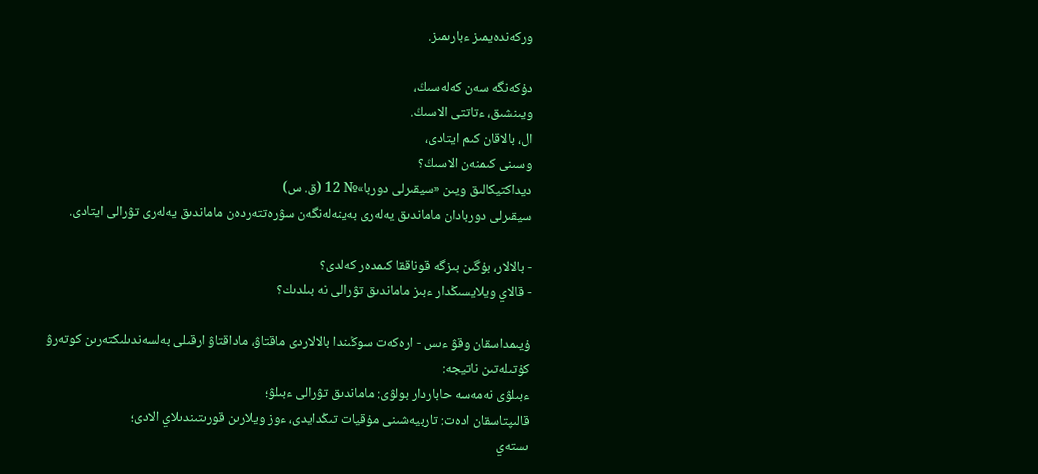وركەندەيمىز ءبارىمىز.

دۇكەنگە سەن كەلەسىڭ،
ويىنشىق، ءتاتتى الاسىڭ.
ال، بالاقان كىم ايتادى،
وسىنى كىمنەن الاسىڭ؟
ديداكتيكالىق ويىن «سيقىرلى دوربا»№ 12 (ق. س)
سيقىرلى دوربادان ماماندىق يەلەرى بەينەلەنگەن سۋرەتتەردەن ماماندىق يەلەرى تۋرالى ايتادى.

- بالالار، بۇگىن بىزگە قوناققا كىمدەر كەلدى؟
- قالاي ويلايسىڭدار ءبىز ماماندىق تۋرالى نە بىلدىك؟

ۇيىمداسقان وقۋ ءىس - ارەكەت سوڭىندا بالالاردى ماقتاۋ، ماداقتاۋ ارقىلى بەلسەندىلىكتەرىن كوتەرۋ
كۇتىلەتىن ناتيجە:
ءبىلۋى نەمەسە حاباردار بولۋى: ماماندىق تۋرالى ءبىلۋ؛
قالىپتاسقان ادەت: تاربيەشىنى مۇقيات تىڭدايدى، ءوز ويلارىن قورىتىندىلاي الادى؛
ىستەي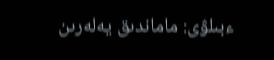ءبىلۋى: ماماندىق يەلەرىن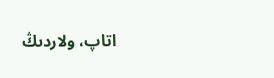اتاپ، ولاردىڭ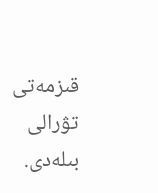قىزمەتى تۋرالى بىلەدى.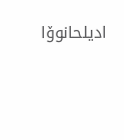اديلحانوۆا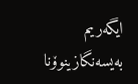ايگەريم بەيسەنگازينوۆنا